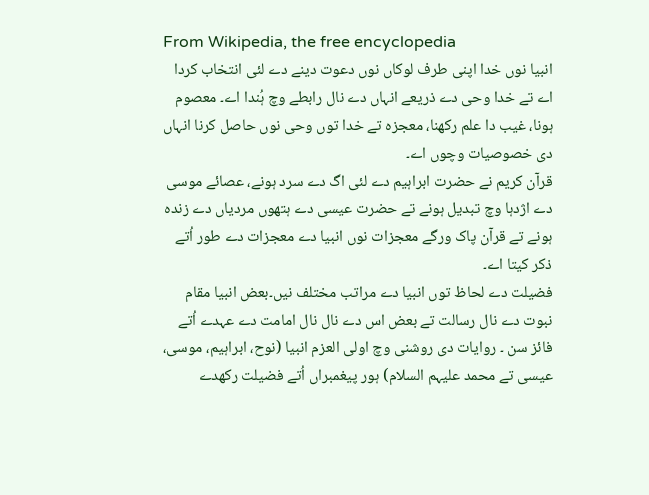From Wikipedia, the free encyclopedia
انبیا نوں خدا اپنی طرف لوکاں نوں دعوت دینے دے لئی انتخاب کردا اے تے خدا وحی دے ذریعے انہاں دے نال رابطے وچ ہُندا اے۔ معصوم ہونا، غیب دا علم رکھنا، معجزہ تے خدا توں وحی نوں حاصل کرنا انہاں دی خصوصیات وچوں اے۔
قرآن کریم نے حضرت ابراہیم دے لئی اگ دے سرد ہونے، عصائے موسی دے اژدہا وچ تبدیل ہونے تے حضرت عیسی دے ہتھوں مردیاں دے زندہ ہونے تے قرآن پاک ورگے معجزات نوں انبیا دے معجزات دے طور اُتے ذکر کيتا اے۔
فضیلت دے لحاظ توں انبیا دے مراتب مختلف نيں۔بعض انبیا مقام نبوت دے نال رسالت تے بعض اس دے نال نال امامت دے عہدے اُتے فائز سن ۔ روایات دی روشنی وچ اولی العزم انبیا (نوح، ابراہیم، موسی، عیسی تے محمد علیہم السلام) ہور پیغمبراں اُتے فضیلت رکھدے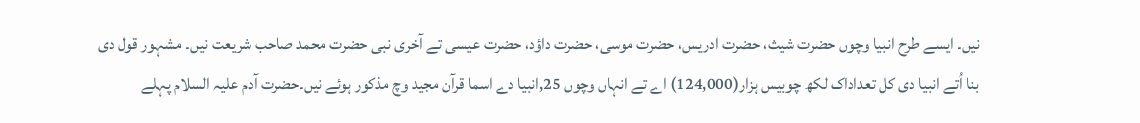نيں۔ ايسے طرح انبیا وچوں حضرت شیث، حضرت ادریس، حضرت موسی، حضرت داؤد، حضرت عیسی تے آخری نبی حضرت محمد صاحب شریعت نيں۔ مشہور قول دی بنا اُتے انبیا دی کل تعداداک لکھ چوبیس ہزار(124,000) اے تے انہاں وچوں 25,انبیا دے اسما قرآن مجید وچ مذکور ہوئے نيں۔حضرت آدم علیہ السلام پہلے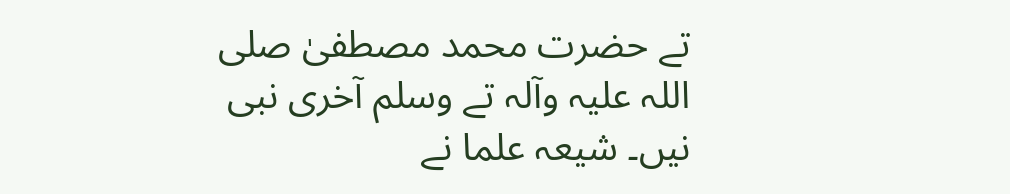تے حضرت محمد مصطفیٰ صلی اللہ علیہ وآلہ تے وسلم آخری نبی نيں۔ شیعہ علما نے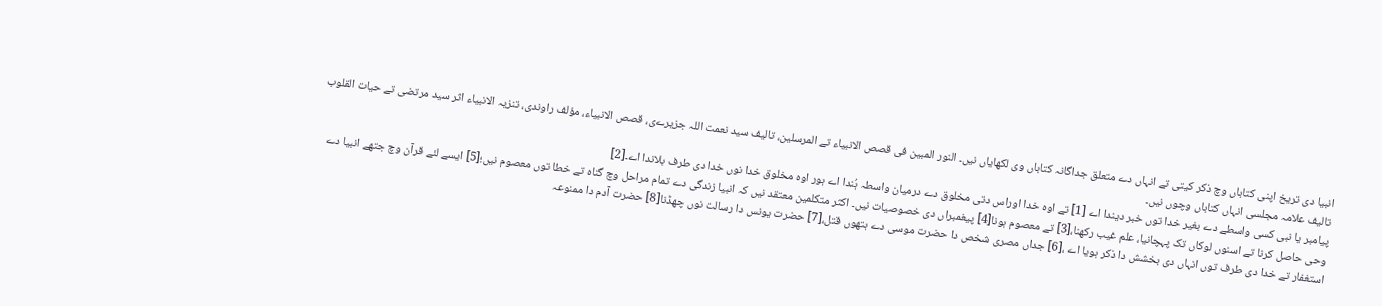انبیا دی تریخ اپنی کتاباں وچ ذکر کيتی تے انہاں دے متعلق جداگانہ کتاباں وی لکھایاں نيں۔ النور المبین فی قصص الانبیاء تے المرسلین، تالیف سید نعمت اللہ جزیرےی، قصص الانبیاء، مؤلف راوندی، تنزیہ الانبیاء اثر سید مرتضی تے حیات القلوب تالیف علامہ مجلسی انہاں کتاباں وچوں نيں۔
پیامبر یا نبی کسی واسطے دے بغیر خدا توں خبر دیندا اے [1] تے اوہ خدا اوراس دتی مخلوق دے درمیان واسطہ ہُندا اے ہور اوہ مخلوق خدا نوں خدا دی طرف بلاندا اے۔[2]
وحی حاصل کرنا تے اسنوں لوکاں تک پہچانیا، علم غیب رکھنا،[3] تے معصوم ہونا[4] پیغمبراں دی خصوصیات نيں۔ اکثر متکلمین معتقد نيں کہ انبیا زندگی دے تمام مراحل وچ گناہ تے خطا توں معصوم نيں؛[5] ايسے لئے قرآن وچ جتھے انبیا دے استغفار تے خدا دی طرف توں انہاں دی بخشش دا ذکر ہويا اے ،[6] جداں مصری شخص دا حضرت موسی دے ہتھوں قتل،[7] حضرت یونس دا رسالت نوں چھڈنا[8] حضرت آدم دا ممنوعہ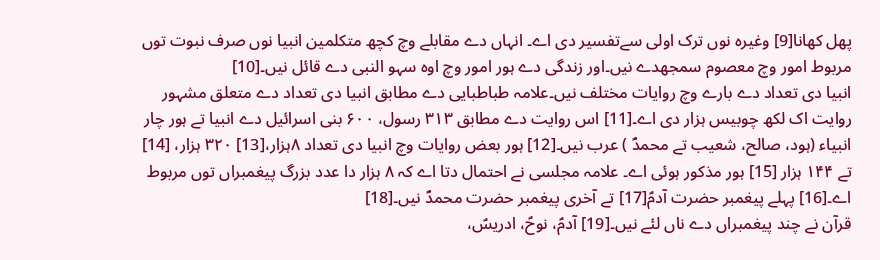پھل کھانا[9] وغیرہ نوں ترک اولی سےتفسیر دی اے۔ انہاں دے مقابلے وچ کچھ متکلمین انبیا نوں صرف نبوت توں مربوط امور وچ معصوم سمجھدے نيں۔اور زندگی دے ہور امور وچ اوہ سہو النبی دے قائل نيں۔[10]
انبیا دی تعداد دے بارے وچ روایات مختلف نيں۔علامہ طباطبایی دے مطابق انبیا دی تعداد دے متعلق مشہور روایت اک لکھ چوبیس ہزار دی اے۔[11] اس روایت دے مطابق ۳۱۳ رسول، ۶۰۰ بنی اسرائیل دے انبیا تے ہور چار انبیاء (ہود، صالح، شعیب تے محمدؐ ) عرب نيں۔[12] ہور بعض روایات وچ انبیا دی تعداد ۸ہزار،[13] ۳۲۰ ہزار، [14] تے ۱۴۴ ہزار [15] ہور مذکور ہوئی اے۔ علامہ مجلسی نے احتمال دتا اے کہ ۸ ہزار دا عدد بزرگ پیغمبراں توں مربوط اے۔[16] پہلے پیغمبر حضرت آدمؑ[17] تے آخری پیغمبر حضرت محمدؐ نيں۔[18]
قرآن نے چند پیغمبراں دے ناں لئے نيں۔[19] آدمؑ، نوحؑ، ادریسؑ،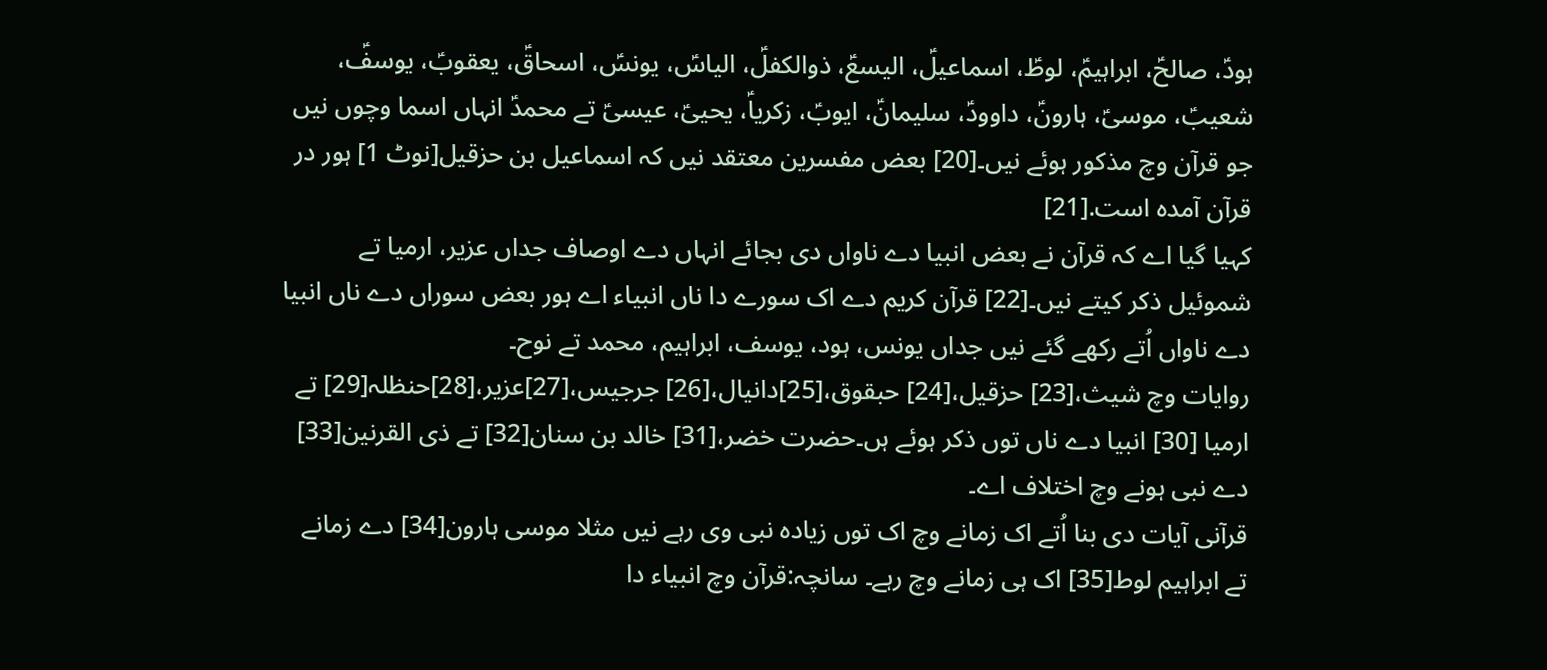ہودؑ، صالحؑ، ابراہیمؑ، لوطؑ، اسماعیلؑ، الیسعؑ، ذوالكفلؑ، الیاسؑ، یونسؑ، اسحاقؑ، یعقوبؑ، یوسفؑ، شعیبؑ، موسیؑ، ہارونؑ، داوودؑ، سلیمانؑ، ایوبؑ، زكریاؑ، یحییؑ، عیسیؑ تے محمدؑ انہاں اسما وچوں نيں جو قرآن وچ مذکور ہوئے نيں۔[20] بعض مفسرین معتقد نيں کہ اسماعیل بن حزقیل[نوٹ 1] ہور در قرآن آمدہ است.[21]
کہیا گیا اے کہ قرآن نے بعض انبیا دے ناواں دی بجائے انہاں دے اوصاف جداں عزیر، ارمیا تے شموئیل ذکر کيتے نيں۔[22] قرآن کریم دے اک سورے دا ناں انبیاء اے ہور بعض سوراں دے ناں انبیا دے ناواں اُتے رکھے گئے نيں جداں یونس، ہود، یوسف، ابراہیم، محمد تے نوح۔
روایات وچ شیث،[23] حزقیل،[24] حبقوق،[25]دانیال،[26] جرجیس،[27]عزیر،[28]حنظلہ[29] تے ارمیا [30] انبیا دے ناں توں ذکر ہوئے ہں۔حضرت خضر،[31] خالد بن سنان[32] تے ذی القرنین[33] دے نبی ہونے وچ اختلاف اے۔
قرآنی آیات دی بنا اُتے اک زمانے وچ اک توں زیادہ نبی وی رہے نيں مثلا موسی ہارون[34] دے زمانے تے ابراہیم لوط[35] اک ہی زمانے وچ رہے۔ سانچہ:قرآن وچ انبیاء دا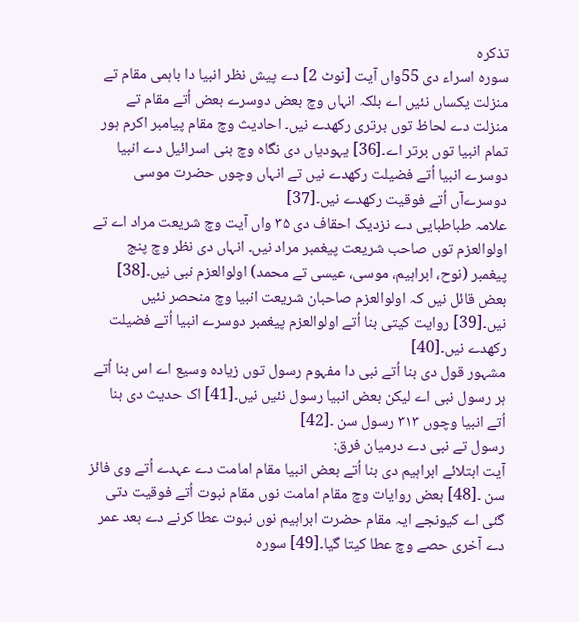تذکرہ
سورہ اسراء دی 55واں آیت [نوٹ 2] دے پیش نظر انبیا دا باہمی مقام تے منزلت یکساں نئيں اے بلکہ انہاں وچ بعض دوسرے بعض اُتے مقام تے منزلت دے لحاظ توں برتری رکھدے نيں۔ احادیث وچ مقام پیامبر اکرم ہور تمام انبیا توں برتر اے۔[36] یہودیاں دی نگاہ وچ بنی اسرائیل دے انبیا دوسرے انبیا اُتے فضیلت رکھدے نيں تے انہاں وچوں حضرت موسی دوسرےآں اُتے فوقیت رکھدے نيں۔[37]
علامہ طباطبایی دے نزدیک احقاف دی ۳۵ واں آیت وچ شریعت مراد اے تے اولوالعزم توں صاحب شریعت پیغمبر مراد نيں۔ انہاں دی نظر وچ پنج پیغمبر (نوح، ابراہیم، موسی، عیسی تے محمد) اولوالعزم نبی نيں۔[38] بعض قائل نيں کہ اولوالعزم صاحبان شریعت انبیا وچ منحصر نئيں نيں۔[39] روایت کيتی بنا اُتے اولوالعزم پیغمبر دوسرے انبیا اُتے فضیلت رکھدے نيں۔[40]
مشہور قول دی بنا اُتے نبی دا مفہوم رسول توں زیادہ وسیع اے اس بنا اُتے ہر رسول نبی اے لیکن بعض انبیا رسول نئيں نيں۔[41] اک حدیث دی بنا اُتے انبیا وچوں ۳۱۳ رسول سن ۔[42]
رسول تے نبی دے درمیان فرق:
آیت ابتلائے ابراہیم دی بنا اُتے بعض انبیا مقام امامت دے عہدے اُتے وی فائز سن ۔[48] بعض روایات وچ مقام امامت نوں مقام نبوت اُتے فوقیت دتی گئی اے کیونجے ایہ مقام حضرت ابراہیم نوں نبوت عطا کرنے دے بعد عمر دے آخری حصے وچ عطا کيتا گیا۔[49] سورہ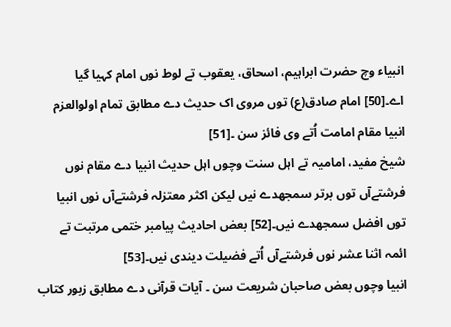انبیاء وچ حضرت ابراہیم، اسحاق، یعقوب تے لوط نوں امام کہیا گیا اے۔[50] امام صادق(ع) توں مروی اک حدیث دے مطابق تمام اولوالعزم انبیا مقام امامت اُتے وی فائز سن ۔[51]
شیخ مفید، امامیہ تے اہل سنت وچوں اہل حدیث انبیا دے مقام نوں فرشتےآں توں برتر سمجھدے نيں لیکن اکثر معتزلہ فرشتےآں نوں انبیا توں افضل سمجھدے نيں۔[52] بعض احادیث پیامبر ختمی مرتبت تے ائمہ اثنا عشر نوں فرشتےآں اُتے فضیلت دیندی نيں۔[53]
انبیا وچوں بعض صاحبان شریعت سن ۔ آیات قرآنی دے مطابق زبور کتاب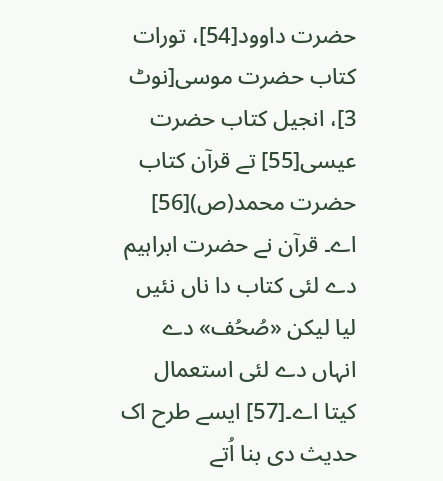حضرت داوود[54]، تورات کتاب حضرت موسی[نوٹ 3]، انجیل کتاب حضرت عیسی[55] تے قرآن کتاب حضرت محمد(ص)[56] اے۔ قرآن نے حضرت ابراہیم دے لئی کتاب دا ناں نئيں لیا لیکن «صُحُف» دے انہاں دے لئی استعمال کيتا اے۔[57] ايسے طرح اک حدیث دی بنا اُتے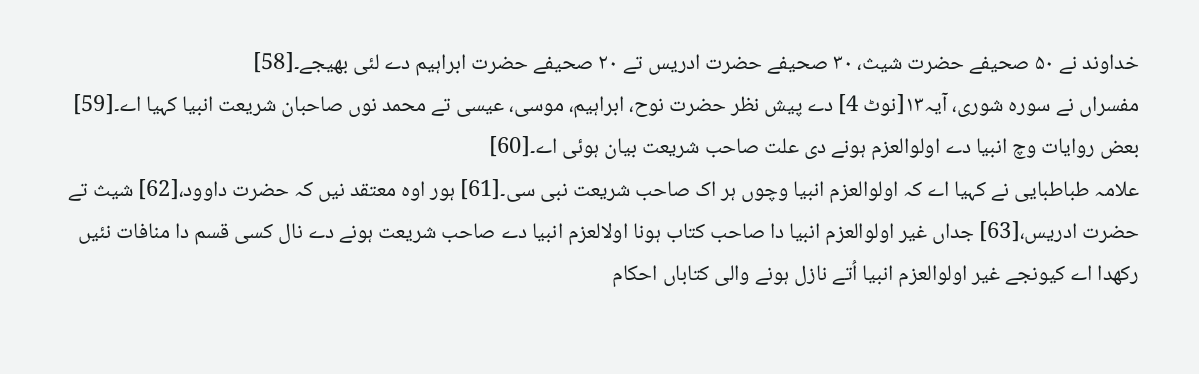خداوند نے ۵۰ صحیفے حضرت شیث، ۳۰ صحیفے حضرت ادریس تے ۲۰ صحیفے حضرت ابراہیم دے لئی بھیجے۔[58]
مفسراں نے سورہ شوری، آیہ۱۳[نوٹ 4] دے پیش نظر حضرت نوح، ابراہیم، موسی، عیسی تے محمد نوں صاحبان شریعت انبیا کہیا اے۔[59] بعض روایات وچ انبیا دے اولوالعزم ہونے دی علت صاحب شریعت بیان ہوئی اے۔[60]
علامہ طباطبایی نے کہیا اے کہ اولوالعزم انبیا وچوں ہر اک صاحب شریعت نبی سی۔[61] ہور اوہ معتقد نيں کہ حضرت داوود،[62] شیث تے حضرت ادریس،[63] جداں غیر اولوالعزم انبیا دا صاحب کتاب ہونا اولالعزم انبیا دے صاحب شریعت ہونے دے نال کسی قسم دا منافات نئيں رکھدا اے کیونجے غیر اولوالعزم انبیا اُتے نازل ہونے والی کتاباں احکام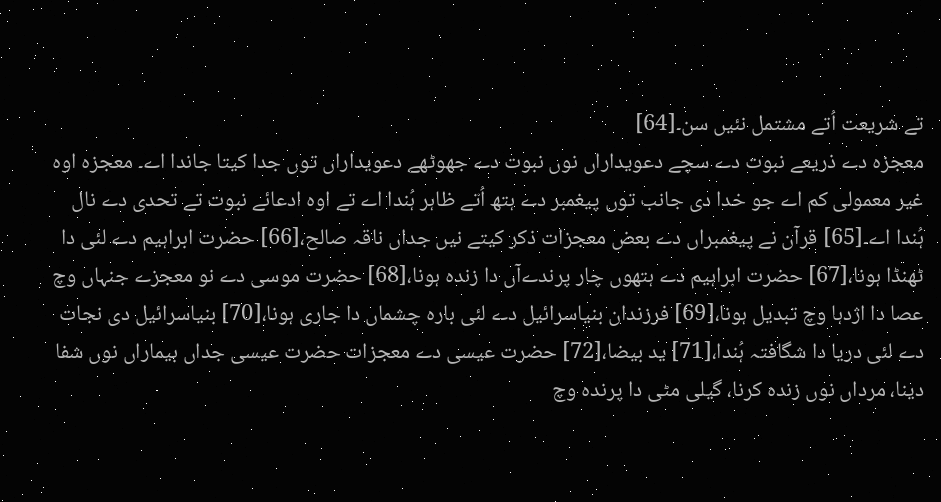تے شریعت اُتے مشتمل نئيں سن۔[64]
معجزہ دے ذریعے نبوت دے سچے دعویداراں نوں نبوت دے جھوٹھے دعویداراں توں جدا کيتا جاندا اے۔ معجزہ اوہ غیر معمولی کم اے جو خدا دی جانب توں پیغمبر دے ہتھ اُتے ظاہر ہُندا اے تے اوہ ادعائے نبوت تے تحدی دے نال ہُندا اے۔[65] قرآن نے پیغمبراں دے بعض معجزات ذکر کيتے نيں جداں ناقہ صالح،[66] حضرت ابراہیم دے لئی دا ٹھنڈا ہونا،[67] حضرت ابراہیم دے ہتھوں چار پرندےآں دا زندہ ہونا،[68] حضرت موسی دے نو معجزے جنہاں وچ عصا دا اژدہا وچ تبدیل ہونا،[69] فرزندان بنیاسرائیل دے لئی بارہ چشماں دا جاری ہونا،[70] بنیاسرائیل دی نجات دے لئی دریا دا شگافتہ ہُندا،[71] ید بیضا،[72] حضرت عیسی دے معجزات حضرت عیسی جداں بیماراں نوں شفا دینا، مرداں نوں زندہ کرنا، گیلی مٹی دا پرندہ وچ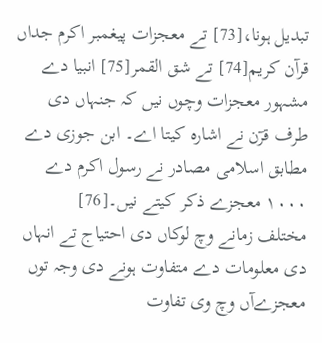تبدیل ہونا،[73] تے معجزات پیغمبر اکرم جداں قرآن کریم[74] تے شق القمر[75] انبیا دے مشہور معجزات وچوں نيں کہ جنہاں دی طرف قرٓن نے اشارہ کيتا اے۔ ابن جوزی دے مطابق اسلامی مصادر نے رسول اکرم دے ۱۰۰۰ معجزے ذکر کيتے نيں۔[76]
مختلف زمانے وچ لوکاں دی احتیاج تے انہاں دی معلومات دے متفاوت ہونے دی وجہ توں معجزےآں وچ وی تفاوت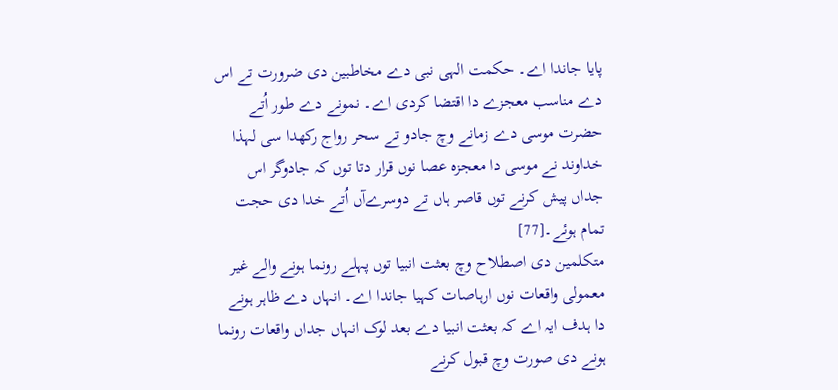پایا جاندا اے۔ حکمت الہی نبی دے مخاطبین دی ضرورت تے اس دے مناسب معجزے دا اقتضا کردی اے۔ نمونے دے طور اُتے حضرت موسی دے زمانے وچ جادو تے سحر رواج رکھدا سی لہذا خداوند نے موسی دا معجزہ عصا نوں قرار دتا توں کہ جادوگر اس جداں پیش کرنے توں قاصر ہاں تے دوسرےآں اُتے خدا دی حجت تمام ہوئے۔[77]
متکلمین دی اصطلاح وچ بعثت انبیا توں پہلے رونما ہونے والے غیر معمولی واقعات نوں ارہاصات کہیا جاندا اے۔ انہاں دے ظاہر ہونے دا ہدف ایہ اے کہ بعثت انبیا دے بعد لوک انہاں جداں واقعات رونما ہونے دی صورت وچ قبول کرنے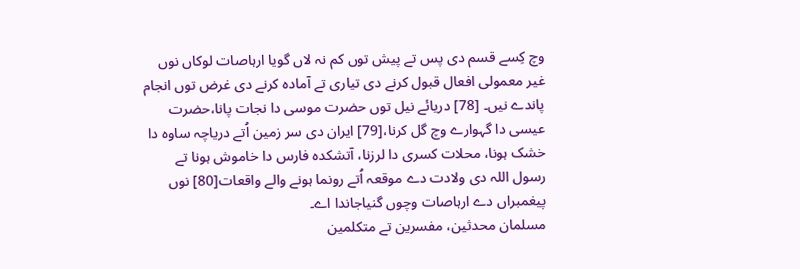وچ کِسے قسم دی پس تے پیش توں کم نہ لاں گویا ارہاصات لوکاں نوں غیر معمولی افعال قبول کرنے دی تیاری تے آمادہ کرنے دی غرض توں انجام پاندے نيں۔ [78] دریائے نیل توں حضرت موسی دا نجات پانا،حضرت عیسی دا گہوارے وچ گل کرنا،[79] ایران دی سر زمین اُتے دریاچہ ساوہ دا خشک ہونا، محلات کسری دا لرزنا، آتشکدہ فارس دا خاموش ہونا تے رسول اللہ دی ولادت دے موقعہ اُتے رونما ہونے والے واقعات[80] نوں پیغمبراں دے ارہاصات وچوں گنیاجاندا اے۔
مسلمان محدثین، مفسرین تے متکلمین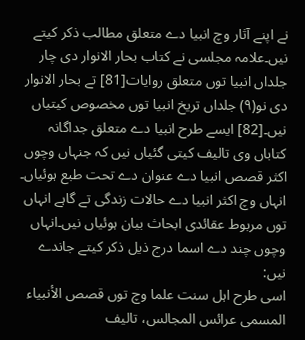نے اپنے آثار وچ انبیا دے متعلق مطالب ذکر کيتے نيں۔علامہ مجلسی نے کتاب بحار الانوار دی چار جلداں انبیا توں متعلق روایات[81] تے بحار الانوار دی نو(۹) جلداں تریخ انبیا توں مخصوص کيتیاں نيں۔[82] ايسے طرح انبیا دے متعلق جداگانہ کتاباں وی تالیف کيتی گئیاں نيں کہ جنہاں وچوں اکثر قصص انبیا دے عنوان دے تحت طبع ہوئیاں۔ انہاں وچ اکثر انبیا دے حالات زندگی تے گاہے انہاں توں مربوط عقائدی ابحاث بیان ہوئیاں نيں۔انہاں وچوں چند دے اسما درج ذیل ذکر کيتے جاندے نيں:
اسی طرح اہل سنت علما وچ توں قصص الأنبياء المسمی عرائس المجالس، تالیف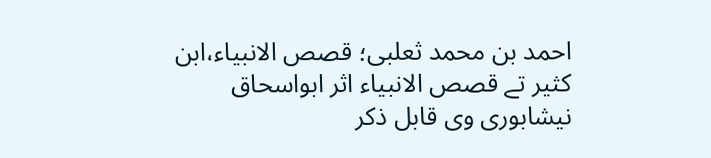احمد بن محمد ثعلبی؛ قصص الانبیاء،ابن کثیر تے قصص الانبیاء اثر ابواسحاق نیشابوری وی قابل ذکر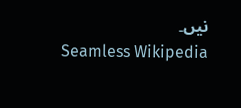نيں۔
Seamless Wikipedia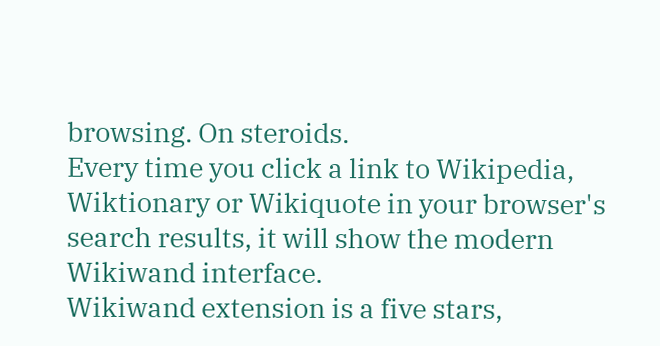browsing. On steroids.
Every time you click a link to Wikipedia, Wiktionary or Wikiquote in your browser's search results, it will show the modern Wikiwand interface.
Wikiwand extension is a five stars,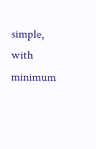simple, with minimum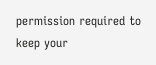permission required to keep your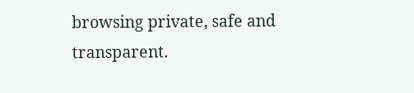browsing private, safe and transparent.